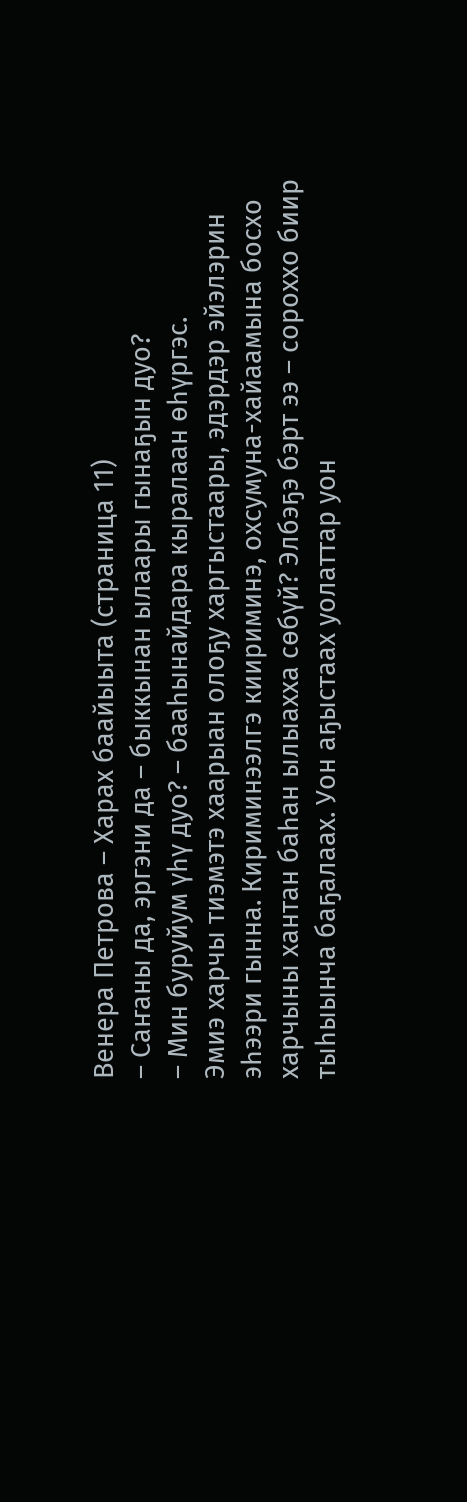Венера Петрова – Харах баайыыта (страница 11)
– Саҥаны да, эргэни да – быккынан ылаары гынаҕын дуо?
– Мин буруйум үһү дуо? – бааһынайдара кыралаан өһүргэс.
Эмиэ харчы тиэмэтэ хаарыан олоҕу харгыстаары, эдэрдэр эйэлэрин эһээри гынна. Кириминээлгэ киириминэ, охсумуна-хайаамына босхо харчыны хантан баһан ылыахха сөбүй? Элбэҕэ бэрт ээ – сороххо биир тыһыынча баҕалаах. Уон аҕыстаах уолаттар уон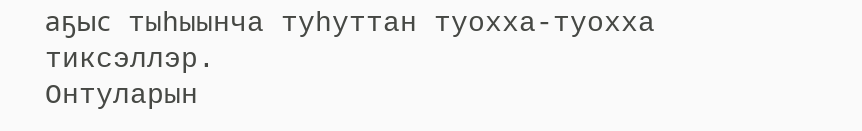аҕыс тыһыынча туһуттан туохха-туохха тиксэллэр.
Онтуларын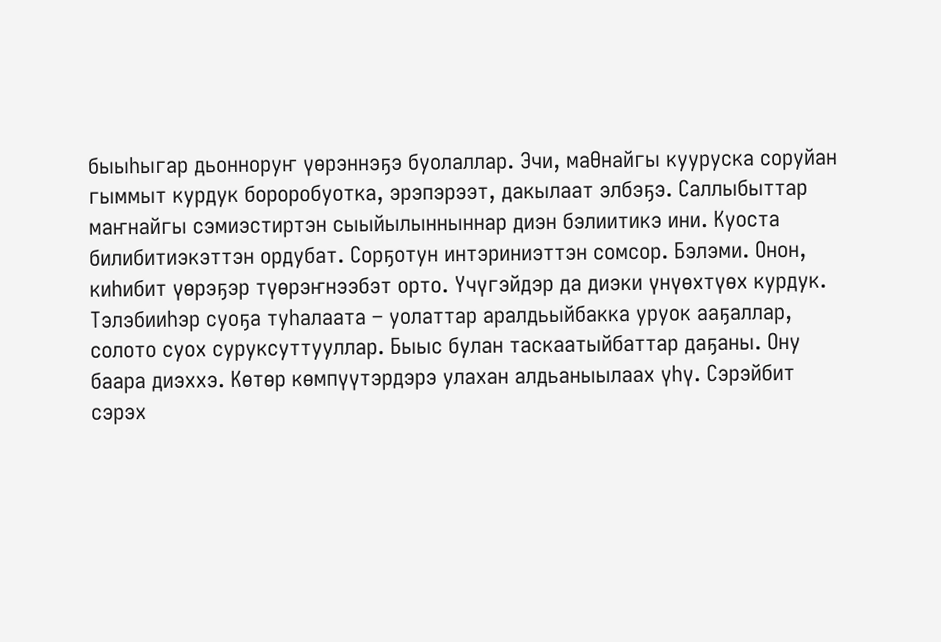быыһыгар дьонноруҥ үөрэннэҕэ буолаллар. Эчи, маӨнайгы кууруска соруйан гыммыт курдук бороробуотка, эрэпэрээт, дакылаат элбэҕэ. Саллыбыттар маҥнайгы сэмиэстиртэн сыыйылынныннар диэн бэлиитикэ ини. Куоста билибитиэкэттэн ордубат. Сорҕотун интэриниэттэн сомсор. Бэлэми. Онон, киһибит үөрэҕэр түөрэҥнээбэт орто. Үчүгэйдэр да диэки үнүөхтүөх курдук. Тэлэбииһэр суоҕа туһалаата – уолаттар аралдьыйбакка уруок ааҕаллар, солото суох суруксуттууллар. Быыс булан таскаатыйбаттар даҕаны. Ону баара диэххэ. Көтөр көмпүүтэрдэрэ улахан алдьаныылаах үһү. Сэрэйбит сэрэх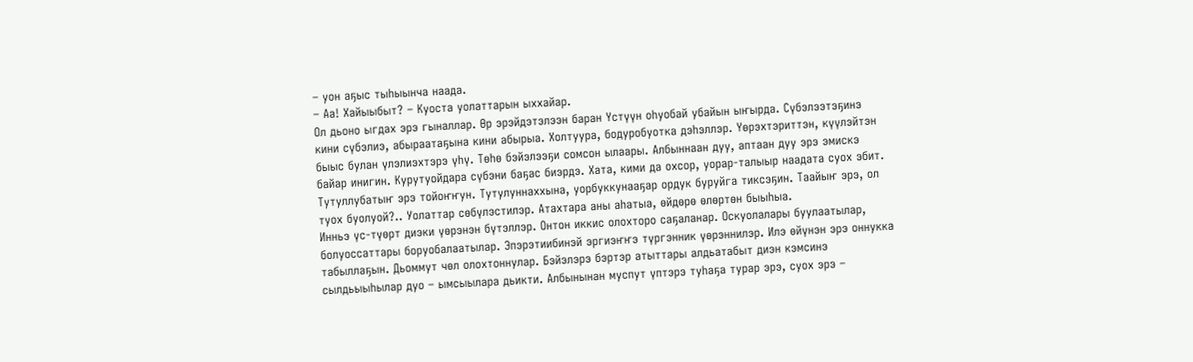– уон аҕыс тыһыынча наада.
– Аа! Хайыыбыт? – Куоста уолаттарын ыххайар.
Ол дьоно ыгдах эрэ гыналлар. Өр эрэйдэтэлээн баран Үстүүн оһуобай убайын ыҥырда. Сүбэлээтэҕинэ кини сүбэлиэ, абыраатаҕына кини абырыа. Холтуура, бодуробуотка дэһэллэр. Үөрэхтэриттэн, күүлэйтэн быыс булан үлэлиэхтэрэ үһү. Төһө бэйэлээҕи сомсон ылаары. Албыннаан дуу, аптаан дуу эрэ эмискэ байар инигин. Курутуойдара сүбэни баҕас биэрдэ. Хата, кими да охсор, уорар-талыыр наадата суох эбит. Тутуллубатыҥ эрэ тойоҥҥун. Тутулуннаххына, уорбуккунааҕар ордук буруйга тиксэҕин. Таайыҥ эрэ, ол туох буолуой?.. Уолаттар сөбүлэстилэр. Атахтара аны аһатыа, өйдөрө өлөртөн быыһыа.
Инньэ үс-түөрт диэки үөрэнэн бүтэллэр. Онтон иккис олохторо саҕаланар. Оскуолалары буулаатылар, болуоссаттары боруобалаатылар. Эпэрэтиибинэй эргиэҥҥэ түргэнник үөрэннилэр. Илэ өйүнэн эрэ оннукка табыллаҕын. Дьоммут чөл олохтоннулар. Бэйэлэрэ бэртэр атыттары алдьатабыт диэн кэмсинэ сылдьыыһылар дуо – ымсыылара дьикти. Албынынан муспут үптэрэ туһаҕа турар эрэ, суох эрэ –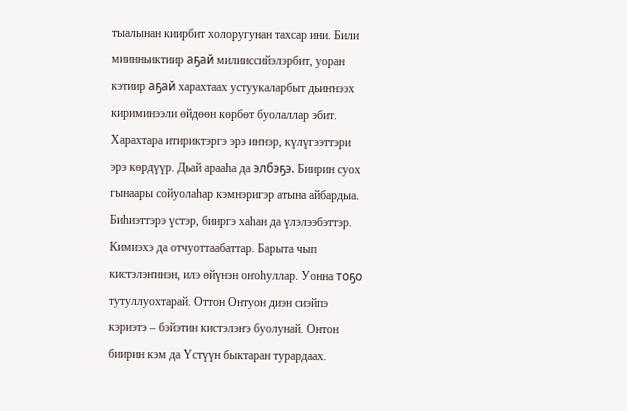тыалынан киирбит холоругунан тахсар ини. Били миинньиктиир аҕай милииссийэлэрбит, уоран кэтиир аҕай харахтаах устуукаларбыт дьиҥнээх кириминээли өйдөөн көрбөт буолаллар эбит. Харахтара итириктэргэ эрэ иҥнэр, күлүгээттэри эрэ көрдүүр. Дьай арааһа да элбэҕэ. Биирин суох гынаары сойуолаһар кэмнэригэр атына айбардыа.
Биһиэттэрэ үстэр, бииргэ хаһан да үлэлээбэттэр. Кимиэхэ да отчуоттаабаттар. Барыта чып кистэлэҥинэн, илэ өйүнэн оҥоһуллар. Уонна тоҕо тутуллуохтарай. Оттон Онтуон диэн сиэйпэ кэриэтэ – бэйэтин кистэлэҥэ буолунай. Онтон биирин кэм да Үстүүн быктаран турардаах.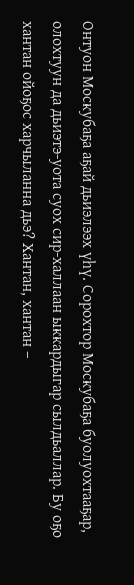Онтуон Москубаҕа аҕай дьиэлээх үһү. Сорохтор Москубаҕа буолуохтааҕар, олохтуун да дьиэтэ-уота суох сир-халлаан ыккардыгар сылдьаллар. Бу оҕо хантан ойоҕос харчыланна дьэ? Хантан, хантан –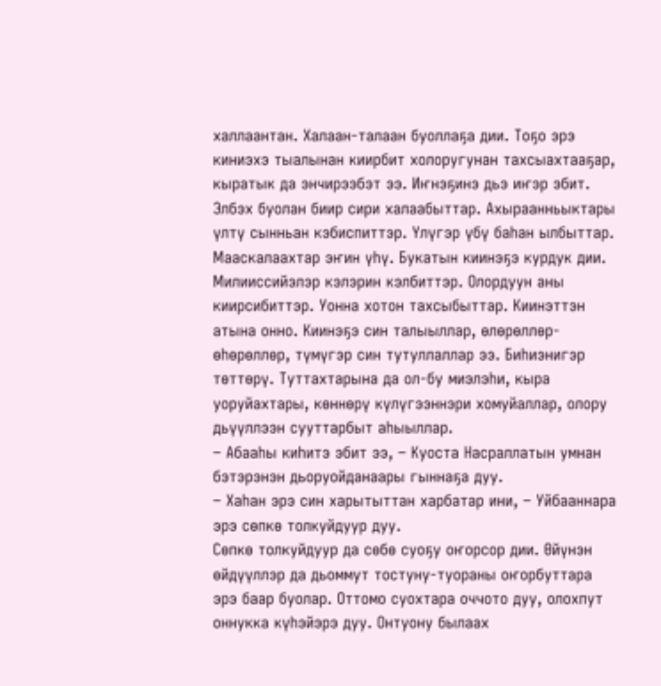халлаантан. Халаан-талаан буоллаҕа дии. Тоҕо эрэ киниэхэ тыалынан киирбит холоругунан тахсыахтааҕар, кыратык да энчирээбэт ээ. Иҥнэҕинэ дьэ иҥэр эбит. Элбэх буолан биир сири халаабыттар. Ахыраанньыктары үлтү сынньан кэбиспиттэр. Үлүгэр үбү баһан ылбыттар. Мааскалаахтар эҥин үһү. Букатын киинэҕэ курдук дии. Милииссийэлэр кэлэрин кэлбиттэр. Олордуун аны киирсибиттэр. Уонна хотон тахсыбыттар. Киинэттэн атына онно. Киинэҕэ син талыыллар, өлөрөллөр-өһөрөллөр, түмүгэр син тутуллаллар ээ. Биһиэнигэр төттөрү. Туттахтарына да ол-бу миэлэһи, кыра уоруйахтары, көннөрү күлүгээннэри хомуйаллар, олору дьүүллээн сууттарбыт аһыыллар.
– Абааһы киһитэ эбит ээ, – Куоста Насраллатын умнан бэтэрэнэн дьоруойданаары гыннаҕа дуу.
– Хаһан эрэ син харытыттан харбатар ини, – Уйбааннара эрэ сөпкө толкуйдуур дуу.
Сөпкө толкуйдуур да сөбө суоҕу оҥорсор дии. Өйүнэн өйдүүллэр да дьоммут тостуну-туораны оҥорбуттара эрэ баар буолар. Оттомо суохтара оччото дуу, олохпут оннукка күһэйэрэ дуу. Онтуону былаах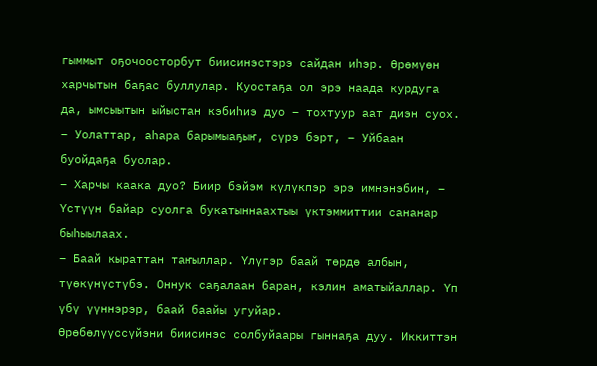гыммыт оҕочоосторбут биисинэстэрэ сайдан иһэр. Өрөмүөн харчытын баҕас буллулар. Куостаҕа ол эрэ наада курдуга да, ымсыытын ыйыстан кэбиһиэ дуо – тохтуур аат диэн суох.
– Уолаттар, аһара барымыаҕыҥ, сүрэ бэрт, – Уйбаан буойдаҕа буолар.
– Харчы каака дуо? Биир бэйэм күлүкпэр эрэ имнэнэбин, – Үстүүн байар суолга букатыннаахтыы үктэммиттии сананар быһыылаах.
– Баай кыраттан таҥыллар. Үлүгэр баай төрдө албын, түөкүнүстүбэ. Оннук саҕалаан баран, кэлин аматыйаллар. Үп үбү үүннэрэр, баай баайы угуйар.
Өрөбөлүүссүйэни биисинэс солбуйаары гыннаҕа дуу. Иккиттэн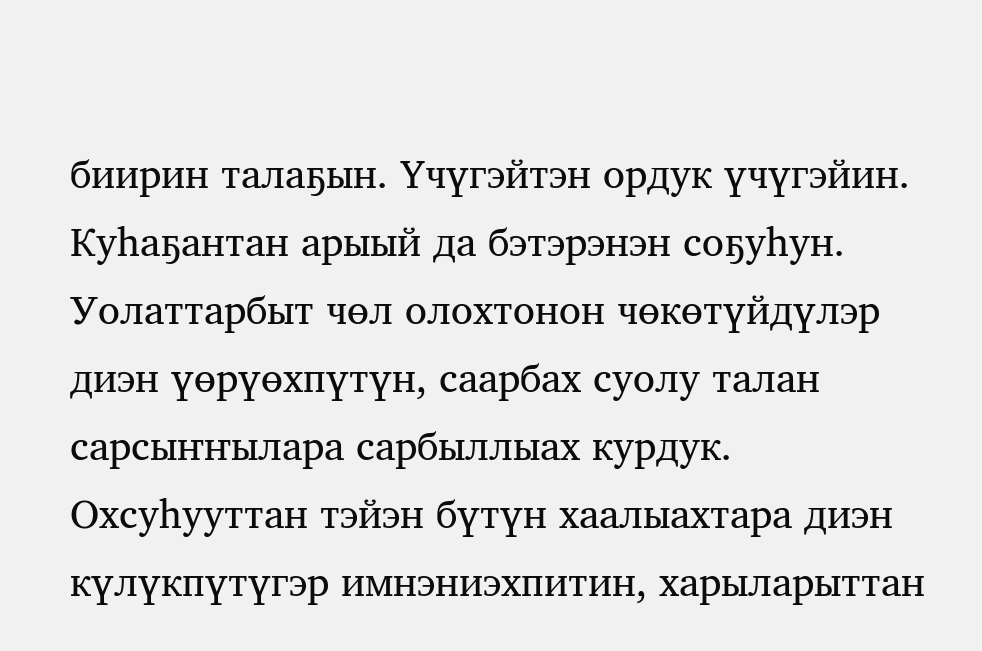биирин талаҕын. Үчүгэйтэн ордук үчүгэйин. Куһаҕантан арыый да бэтэрэнэн соҕуһун. Уолаттарбыт чөл олохтонон чөкөтүйдүлэр диэн үөрүөхпүтүн, саарбах суолу талан сарсыҥҥылара сарбыллыах курдук. Охсуһууттан тэйэн бүтүн хаалыахтара диэн күлүкпүтүгэр имнэниэхпитин, харыларыттан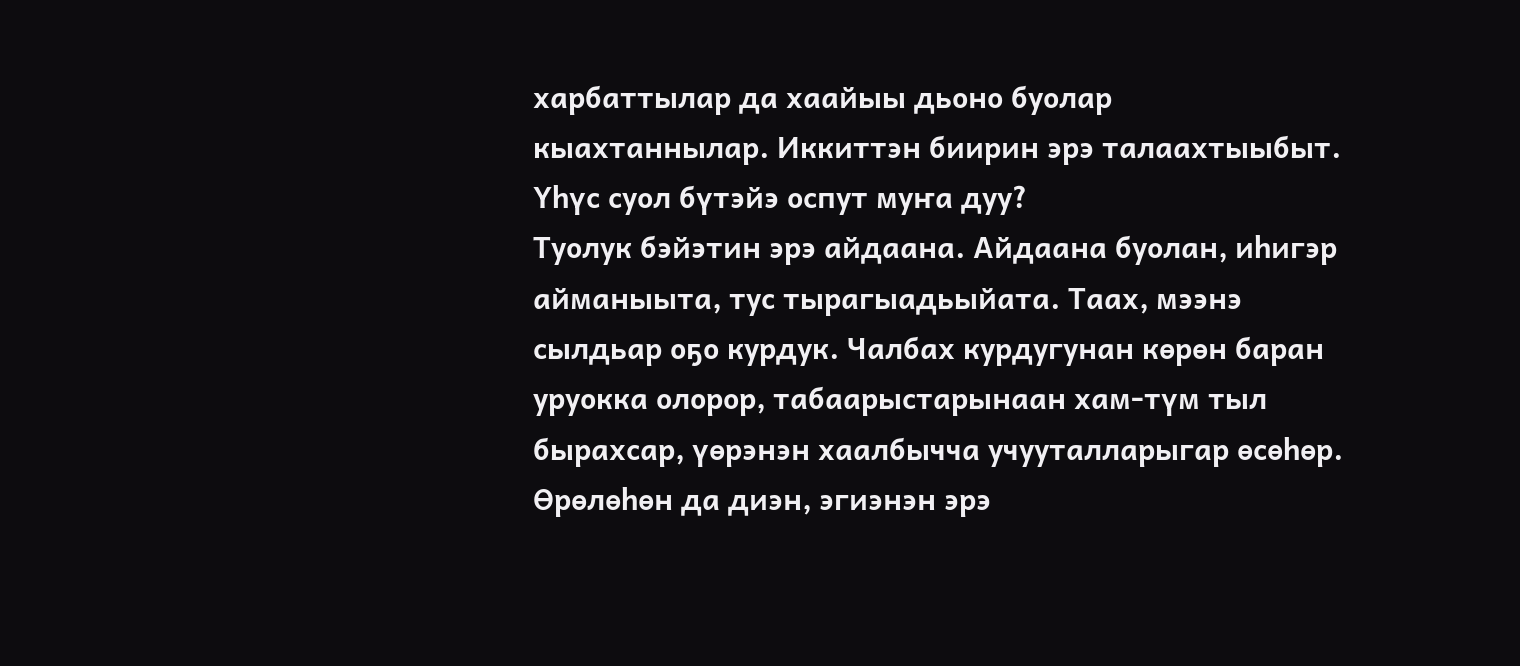харбаттылар да хаайыы дьоно буолар кыахтаннылар. Иккиттэн биирин эрэ талаахтыыбыт. Үһүс суол бүтэйэ оспут муҥа дуу?
Туолук бэйэтин эрэ айдаана. Айдаана буолан, иһигэр айманыыта, тус тырагыадьыйата. Таах, мээнэ сылдьар оҕо курдук. Чалбах курдугунан көрөн баран уруокка олорор, табаарыстарынаан хам-түм тыл бырахсар, үөрэнэн хаалбычча учууталларыгар өсөһөр. Өрөлөһөн да диэн, эгиэнэн эрэ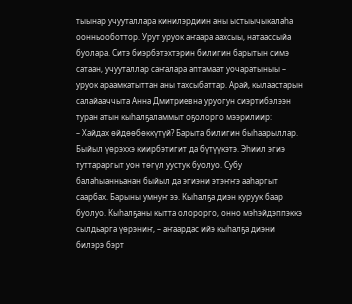тыынар учууталлара кинилэрдиин аны ыстыычыкалаһа оонньооботтор. Урут уруок аҥаара аахсыы, натаассыйа буолара. Ситэ биэрбэтэхтэрин билигин барытын симэ сатаан, учууталлар саҥалара аптамаат уочаратыныы – уруок араамкатыттан аны тахсыбаттар. Арай, кылаастарын салайааччыта Анна Дмитриевна уруогун сиэртибэлээн туран атын кыһалҕаламмыт оҕолорго мээрилиир:
– Хайдах өйдөөбөккүтүй? Барыта билигин быһаарыллар. Быйыл үөрэххэ киирбэтигит да бүтүүкэтэ. Эһиил эгиэ туттараргыт уон төгүл уустук буолуо. Субу балаһыанньанан быйыл да эгиэни этэҥҥэ ааһаргыт саарбах. Барыны умнуҥ ээ. Кыһалҕа диэн куруук баар буолуо. Кыһалҕаны кытта олорорго, онно мэһэйдэппэккэ сылдьарга үөрэниҥ, – аҥаардас ийэ кыһалҕа диэни билэрэ бэрт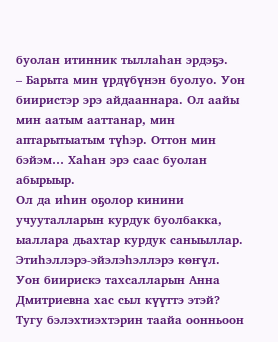буолан итинник тыллаһан эрдэҕэ.
– Барыта мин үрдүбүнэн буолуо. Уон бииристэр эрэ айдааннара. Ол аайы мин аатым ааттанар, мин аптарытыатым түһэр. Оттон мин бэйэм… Хаһан эрэ саас буолан абырыыр.
Ол да иһин оҕолор кинини учууталларын курдук буолбакка, ыаллара дьахтар курдук саныыллар. Этиһэллэрэ-эйэлэһэллэрэ көҥүл. Уон биирискэ тахсалларын Анна Дмитриевна хас сыл күүттэ этэй? Тугу бэлэхтиэхтэрин таайа оонньоон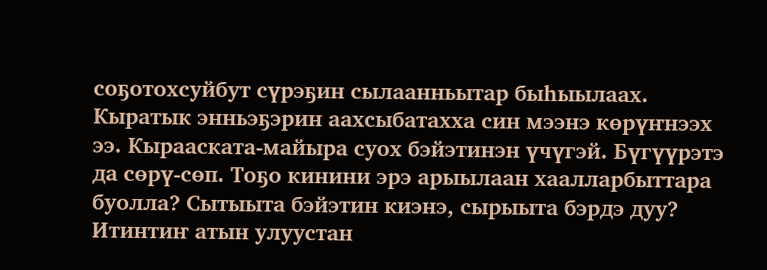соҕотохсуйбут сүрэҕин сылаанньытар быһыылаах. Кыратык энньэҕэрин аахсыбатахха син мээнэ көрүҥнээх ээ. Кырааската-майыра суох бэйэтинэн үчүгэй. Бүгүүрэтэ да сөрү-сөп. Тоҕо кинини эрэ арыылаан хаалларбыттара буолла? Сытыыта бэйэтин киэнэ, сырыыта бэрдэ дуу? Итинтиҥ атын улуустан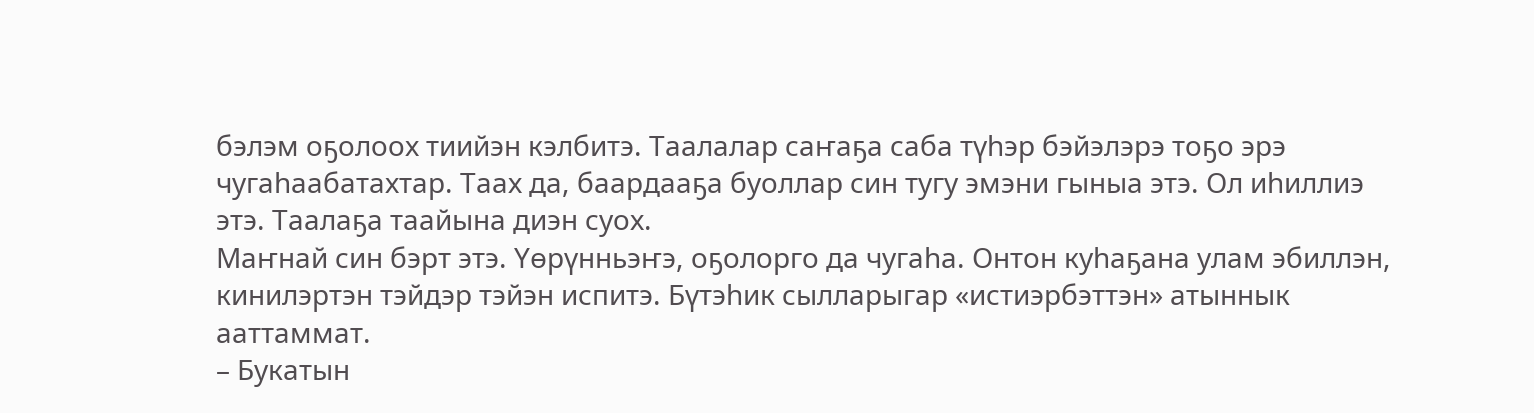бэлэм оҕолоох тиийэн кэлбитэ. Таалалар саҥаҕа саба түһэр бэйэлэрэ тоҕо эрэ чугаһаабатахтар. Таах да, баардааҕа буоллар син тугу эмэни гыныа этэ. Ол иһиллиэ этэ. Таалаҕа таайына диэн суох.
Маҥнай син бэрт этэ. Үөрүнньэҥэ, оҕолорго да чугаһа. Онтон куһаҕана улам эбиллэн, кинилэртэн тэйдэр тэйэн испитэ. Бүтэһик сылларыгар «истиэрбэттэн» атыннык ааттаммат.
– Букатын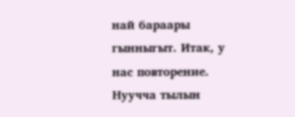най бараары гынныгыт. Итак, у нас повторение. Нуучча тылын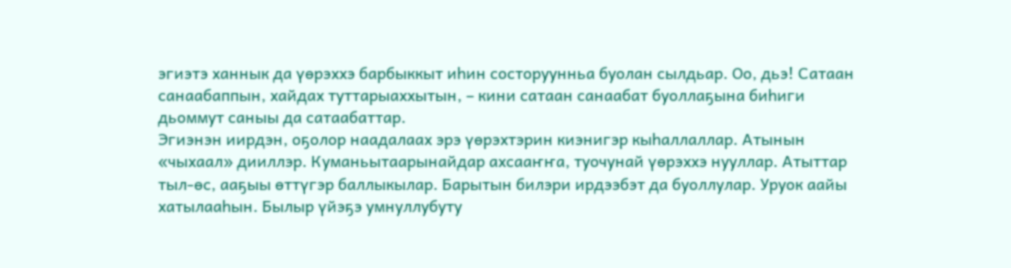эгиэтэ ханнык да үөрэххэ барбыккыт иһин состоруунньа буолан сылдьар. Оо, дьэ! Сатаан санаабаппын, хайдах туттарыаххытын, – кини сатаан санаабат буоллаҕына биһиги дьоммут саныы да сатаабаттар.
Эгиэнэн иирдэн, оҕолор наадалаах эрэ үөрэхтэрин киэнигэр кыһаллаллар. Атынын «чыхаал» дииллэр. Куманьытаарынайдар ахсааҥҥа, туочунай үөрэххэ нууллар. Атыттар тыл-өс, ааҕыы өттүгэр баллыкылар. Барытын билэри ирдээбэт да буоллулар. Уруок аайы хатылааһын. Былыр үйэҕэ умнуллубуту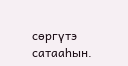сөргүтэ сатааһын.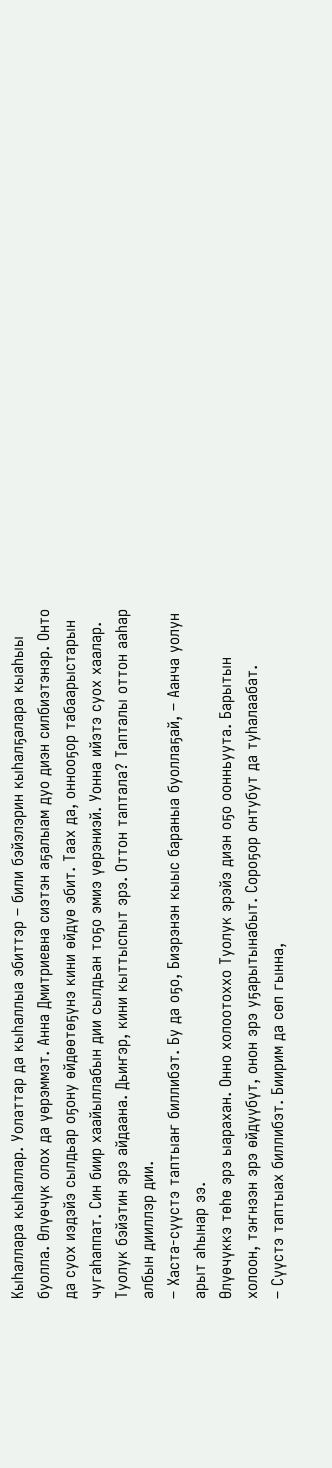Кыһаллара кыһаллар. Уолаттар да кыһаллыа эбиттэр – били бэйэлэрин кыһалҕалара кыаһыы буолла. Өлүөчүк олох да үөрэммэт. Анна Дмитриевна сиэтэн аҕалыам дуо диэн силбиэтэнэр. Онто да суох иэдэйэ сылдьар оҕону өйдөөтөҕүнэ кини өйдүө эбит. Таах да, оннооҕор табаарыстарын чугаһаппат. Син биир хаайыллабын дии сылдьан тоҕо эмиэ үөрэниэй. Уонна ийэтэ суох хаалар. Туолук бэйэтин эрэ айдаана. Дьиҥэр, кини кыттыспыт эрэ. Оттон таптала? Тапталы оттон ааһар албын дииллэр дии.
– Хаста-сүүстэ таптыаҥ биллибэт. Бу да оҕо, Биэрэнэн кыыс бараныа буоллаҕай, – Аанча уолун арыт аһынар ээ.
Өлүөчүккэ төһө эрэ ыарахан. Онно холоотоххо Туолук эрэйэ диэн оҕо оонньуута. Барытын холоон, тэҥнээн эрэ өйдүүбүт, онон эрэ уҕарытынабыт. Сороҕор онтубут да туһалаабат.
– Сүүстэ таптыах биллибэт. Биирим да сөп гынна,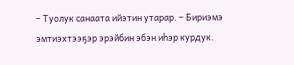– Туолук санаата ийэтин утарар. – Бириэмэ эмтиэхтээҕэр эрэйбин эбэн иһэр курдук.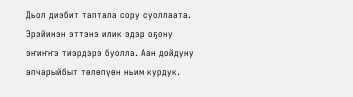Дьол диэбит таптала сору суоллаата. Эрэйинэн эттэнэ илик эдэр оҕону эҥиҥҥэ тиэрдэрэ буолла. Аан дойдуну апчарыйбыт төлөпүөн ньим курдук.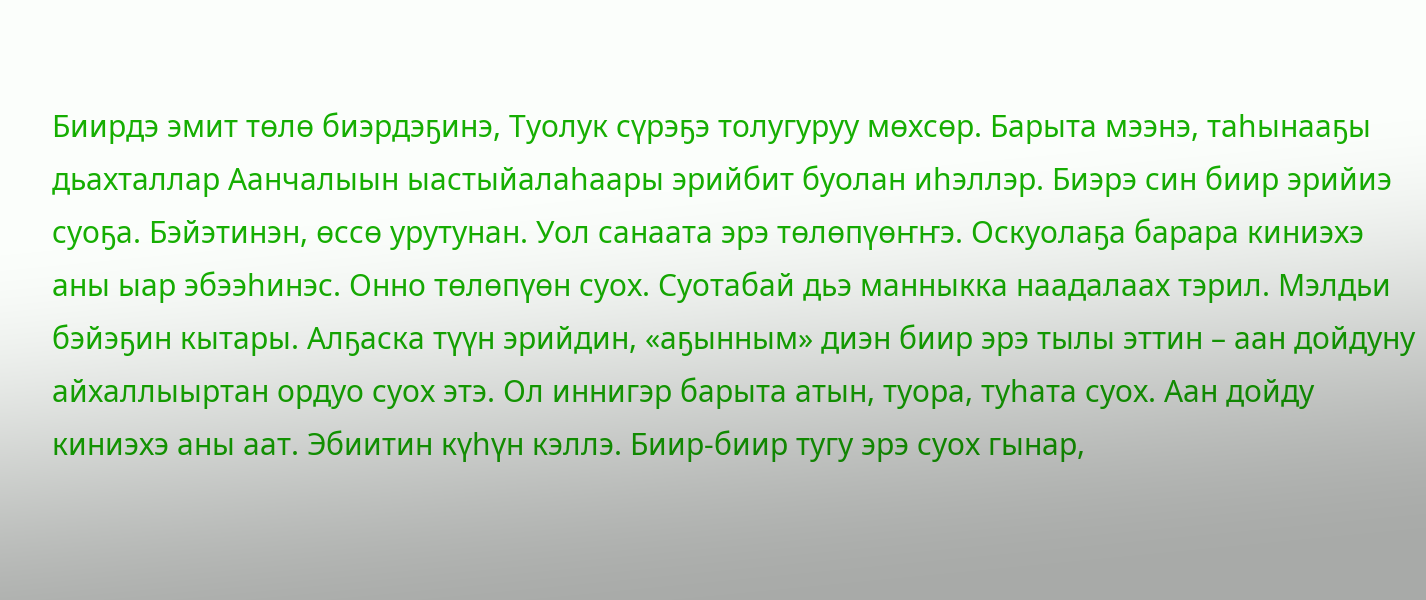Биирдэ эмит төлө биэрдэҕинэ, Туолук сүрэҕэ толугуруу мөхсөр. Барыта мээнэ, таһынааҕы дьахталлар Аанчалыын ыастыйалаһаары эрийбит буолан иһэллэр. Биэрэ син биир эрийиэ суоҕа. Бэйэтинэн, өссө урутунан. Уол санаата эрэ төлөпүөҥҥэ. Оскуолаҕа барара киниэхэ аны ыар эбээһинэс. Онно төлөпүөн суох. Суотабай дьэ манныкка наадалаах тэрил. Мэлдьи бэйэҕин кытары. Алҕаска түүн эрийдин, «аҕынным» диэн биир эрэ тылы эттин – аан дойдуну айхаллыыртан ордуо суох этэ. Ол иннигэр барыта атын, туора, туһата суох. Аан дойду киниэхэ аны аат. Эбиитин күһүн кэллэ. Биир-биир тугу эрэ суох гынар,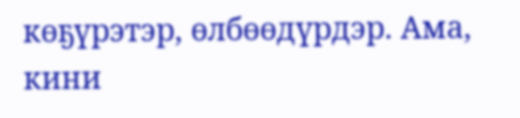көҕүрэтэр, өлбөөдүрдэр. Ама, кини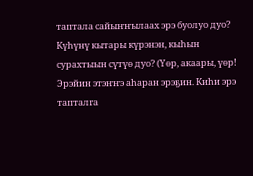таптала сайыҥҥылаах эрэ буолуо дуо? Күһүнү кытары күрэнэн, кыһын сурахтыын сүтүө дуо? (Үөр, акаары, үөр! Эрэйин этэҥҥэ аһаран эрэҕин. Киһи эрэ тапталга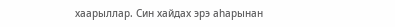хаарыллар. Син хайдах эрэ аһарынан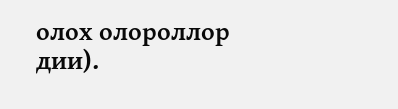олох олороллор дии).